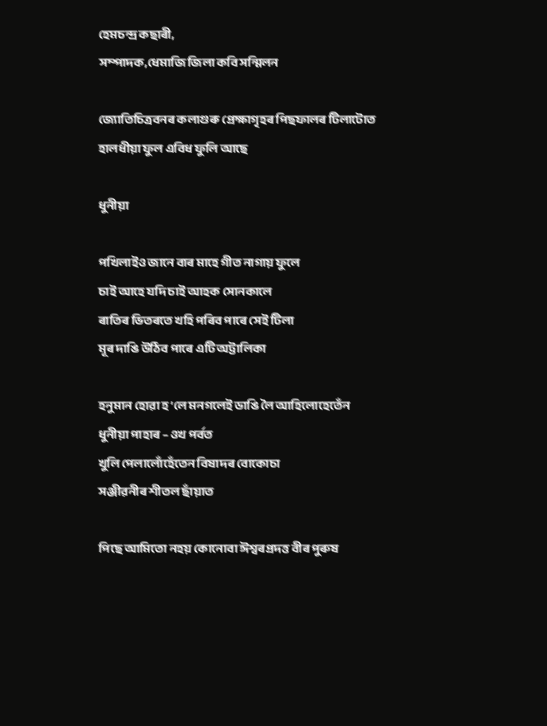হেমচন্দ্ৰ কছাৰী,
সম্পাদক,ধেমাজি জিলা কবি সন্মিলন

জ্যোতিচিত্ৰবনৰ কলাগুৰু প্ৰেক্ষাগৃহৰ পিছফালৰ টিলাটোত
হালধীয়া ফুল এবিধ ফুলি আছে

ধুনীয়া

পখিলাইও জানে বাৰ মাহে গীত নাগায় ফুলে
চাই আহে যদি চাই আহক সোনকালে
ৰাতিৰ ভিতৰতে খহি পৰিব পাৰে সেই টিলা
মূৰ দাঙি উঠিব পাৰে এটি অট্টালিকা

হনুমান হোৱা হ’লে মনগলেই ডাঙি লৈ আহিলোহেতেঁন
ধুনীয়া পাহাৰ – ওখ পৰ্বত
খুলি পেলালোঁহেঁতেন বিষাদৰ বোকোচা
সঞ্জীৱনীৰ শীতল ছাঁয়াত

পিছে আমিতো নহয় কোনোবা ঈশ্বৰপ্ৰদত্ত বীৰ পুৰুষ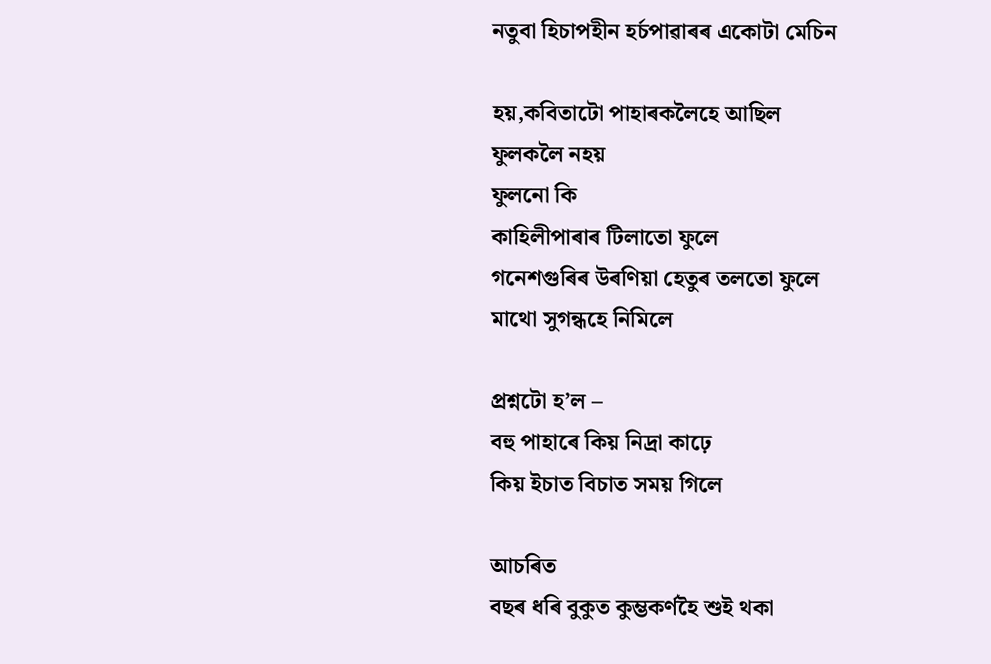নতুবা হিচাপহীন হৰ্চপাৱাৰৰ একোটা মেচিন

হয়,কবিতাটো পাহাৰকলৈহে আছিল
ফুলকলৈ নহয়
ফুলনো কি
কাহিলীপাৰাৰ টিলাতো ফুলে
গনেশগুৰিৰ উৰণিয়া হেতুৰ তলতো ফুলে
মাথো সুগন্ধহে নিমিলে

প্ৰশ্নটো হ’ল –
বহু পাহাৰে কিয় নিদ্ৰা কাঢ়ে
কিয় ইচাত বিচাত সময় গিলে

আচৰিত
বছৰ ধৰি বুকুত কুম্ভকৰ্ণহৈ শুই থকা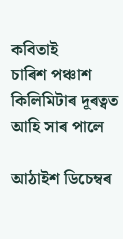কবিতাই
চাৰিশ পঞ্চাশ কিলিমিটাৰ দূৰত্বত আহি সাৰ পালে

আঠাইশ ডিচেম্বৰ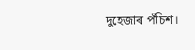দুহেজাৰ পঁচিশ।